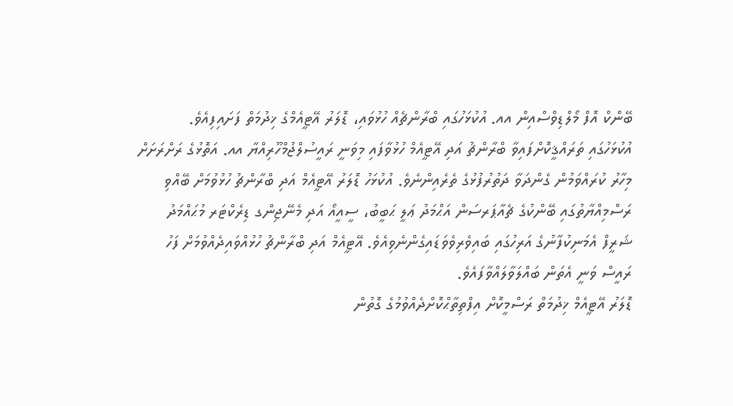ބޭންކް އޮފް މޯލްޑިވްސްއިން އއ. އުކުޅަހުގައި ބްރާންޗެއް ހުޅުވައި، ޑޮލަރު އޭޓީއެމްގެ ޚިދުމަތް ފަށައިފިއެވެ.
އުކުޅަހުގައި ތަރައްޤީކޮށްފައިވާ ބްރާންޗު އަދި އޭޓީއެމް ހުޅުވާފައި މިވަނީ ރައީސުލްޖުމްހޫރިއްޔާ އއ. އަތޮޅުގެ ރަށްރަށަށް މިހާރު ކުރައްވަމުން ގެންދަވާ ދަތުރުފުޅުގެ ތެރެއިންނެވެ. އުކުޅަހު ޑޮލަރު އޭޓީއެމް އަދި ބްރާންޗު ހުޅުވުމަށް ބޭއްވި ރަސްމިއްޔާތުގައި ބޭންކުގެ ޗެއާޕަރސަން އަޙްމަދު ޢަލީ ޙަބީބު، ސީއީއޯ އަދި މެނޭޖިންގ ޑިރެކްޓަރ މުޙައްމަދު ޝަރީފް އެމަނިކުފާނުގެ އަރިހުގައި ބައިވެރިވެވަޑައިގެންނެވިއެވެ. އޭޓީއެމް އަދި ބްރާންޗު ހުޅުއްވައިދެއްވުމަށް ފަހު ރައީސް ވަނީ އެތަން ބައްލަވާލައްވާފައެވެ.
ޑޮލަރު އޭޓީއެމް ޚިދުމަތް ރަސްމީކޮށް އިފްތިތާޙްކޮށްދެއްވުމުގެ ގޮތުން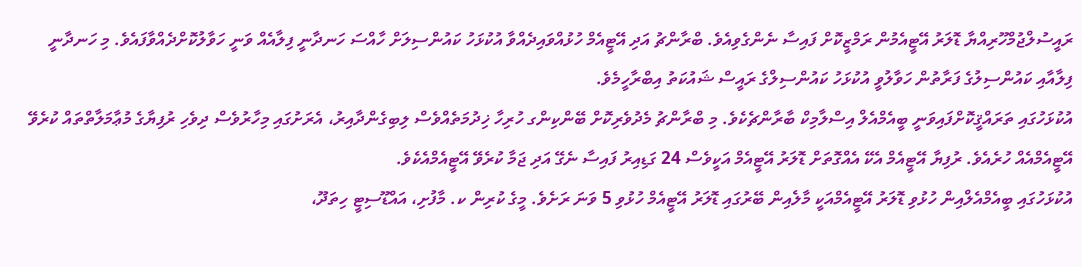ރައީސުލްޖުމްހޫރިއްޔާ ޑޮލަރު އޭޓީއެމުން ރަމްޒީކޮށް ފައިސާ ނެންގެވިއެވެ. ބްރާންޗު އަދި އޭޓީއެމް ހުޅުއްވައިދެއްވާ އުކުޅަހު ކައުންސިލަށް ހާއްސަ ހަނދާނީ ފިލާއެއް ވަނީ ހަވާލުކޮށްދެއްވާފައެވެ. މި ހަނދާނީ ފިލާއާއި ކައުންސިލުގެ ފަރާތުން ހަވާލުވީ އުކުޅަހު ކައުންސިލްގެ ރައީސް ޝައުކަތު އިބްރާހީމެވެ.
އުކުޅަހުގައި ތަރައްޤީކޮށްފައިވަނީ ބީއެމްއެލް އިސްލާމިކް ބާރާންޗެކެވެ. މި ބްރާންޗު މެދުވެރިކޮށް ބޭންކިންގ ހުރިހާ ޚިދުމަތެއްވެސް ލިބިގެންދާއިރު، އެރަށުގައި މިހާރުވެސް ދިވެހި ރުފިޔާގެ މުޢާމަލާތްތައް ކުރެވޭ އޭޓީއެމްއެއް ހުރެއެވެ. ރުފިޔާ އޭޓީއެމް އެކޭ އެއްގޮތަށް ޑޮލަރު އޭޓީއެމް އަކީވެސް 24 ގަޑިއިރު ފައިސާ ނެގޭ އަދި ޖަމާ ކުރެވޭ އޭޓީއެމްއެކެވެ.
އުކުޅަހުގައި ބީއެމްއެލްއިން ހުޅުވި ޑޮލަރު އޭޓީއެމްއަކީ މާލެއިން ބޭރުގައި ޑޮލަރު އޭޓީއެމް ހުޅުވި 5 ވަނަ ރަށެވެ. މީގެ ކުރިން ކ. މާފުށި، އައްޑޫސިޓީ ހިތަދޫ،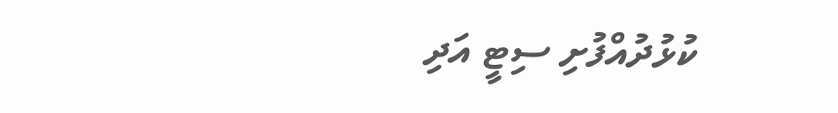ކުޅުދުއްފުށި ސިޓީ އަދި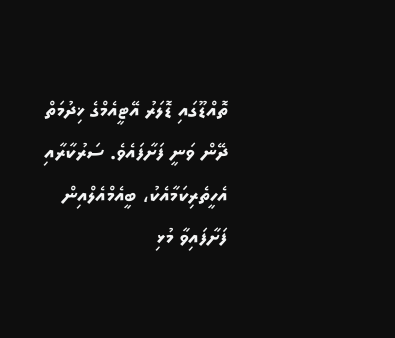ތޮއްޑޫގައި ޑޮލަރު އޭޓީއެމްގެ ޚިދުމަތް ދޭން ވަނީ ފަށާފައެވެ. ސަރުކާރާއި އެހީތެރިކަމާއެކު، ބީއެމްއެލްއިން ފަށާފައިވާ މުޅި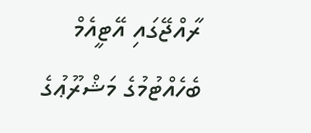ރާއްޖޭގައި އޭޓީއެމް ބެހެއްޓުމުގެ މަޝްރޫޢުގެ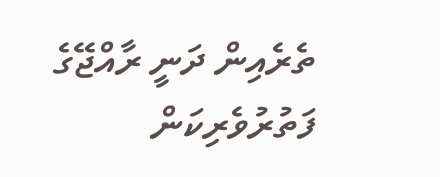ތެރެއިން ދަނީ ރާއްޖޭގެ ފަތުރުވެރިކަން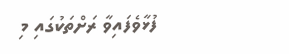ފުޅާވެފައިވާ ރަށްތަކުގައި މި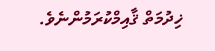ޚިދުމަތް ޤާއިމްކުރަމުންނެވެ.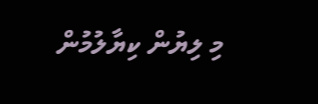މި ލިޔުން ކިޔާލުމުން